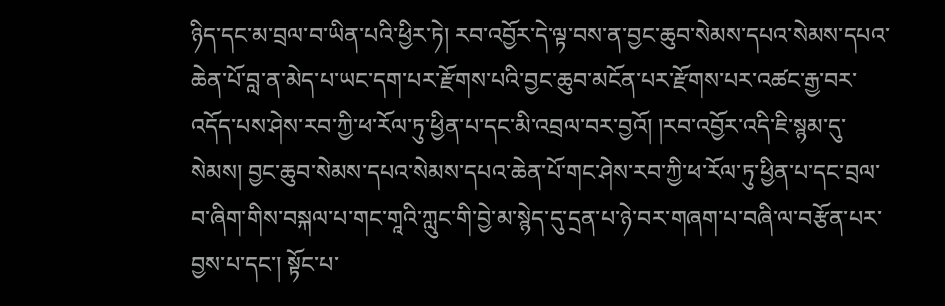ཉིད་དང་མ་བྲལ་བ་ཡིན་པའི་ཕྱིར་ཏེ། རབ་འབྱོར་དེ་ལྟ་བས་ན་བྱང་ཆུབ་སེམས་དཔའ་སེམས་དཔའ་ཆེན་པོ་བླ་ན་མེད་པ་ཡང་དག་པར་རྫོགས་པའི་བྱང་ཆུབ་མངོན་པར་རྫོགས་པར་འཚང་རྒྱ་བར་འདོད་པས་ཤེས་རབ་ཀྱི་ཕ་རོལ་ཏུ་ཕྱིན་པ་དང་མི་འབྲལ་བར་བྱའོ། །རབ་འབྱོར་འདི་ཇི་སྙམ་དུ་སེམས། བྱང་ཆུབ་སེམས་དཔའ་སེམས་དཔའ་ཆེན་པོ་གང་ཤེས་རབ་ཀྱི་ཕ་རོལ་ཏུ་ཕྱིན་པ་དང་བྲལ་བ་ཞིག་གིས་བསྐལ་པ་གང་གཱའི་ཀླུང་གི་བྱེ་མ་སྙེད་དུ་དྲན་པ་ཉེ་བར་གཞག་པ་བཞི་ལ་བརྩོན་པར་བྱས་པ་དང་། སྟོང་པ་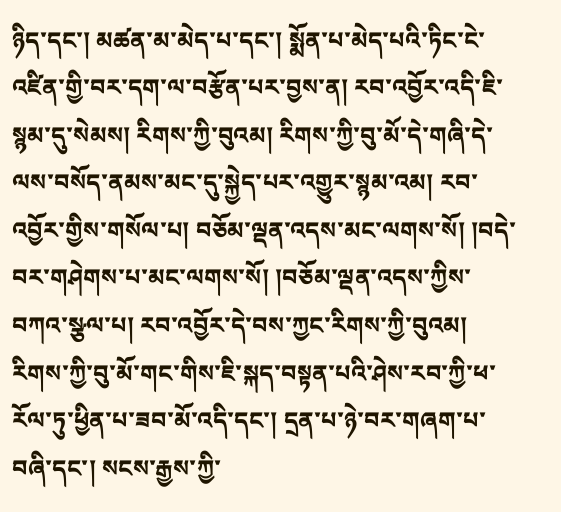ཉིད་དང་། མཚན་མ་མེད་པ་དང་། སྨོན་པ་མེད་པའི་ཏིང་ངེ་འཛིན་གྱི་བར་དག་ལ་བརྩོན་པར་བྱས་ན། རབ་འབྱོར་འདི་ཇི་སྙམ་དུ་སེམས། རིགས་ཀྱི་བུའམ། རིགས་ཀྱི་བུ་མོ་དེ་གཞི་དེ་ལས་བསོད་ནམས་མང་དུ་སྐྱེད་པར་འགྱུར་སྙམ་འམ། རབ་འབྱོར་གྱིས་གསོལ་པ། བཅོམ་ལྡན་འདས་མང་ལགས་སོ། །བདེ་བར་གཤེགས་པ་མང་ལགས་སོ། །བཅོམ་ལྡན་འདས་ཀྱིས་བཀའ་སྩལ་པ། རབ་འབྱོར་དེ་བས་ཀྱང་རིགས་ཀྱི་བུའམ། རིགས་ཀྱི་བུ་མོ་གང་གིས་ཇི་སྐད་བསྟན་པའི་ཤེས་རབ་ཀྱི་ཕ་རོལ་ཏུ་ཕྱིན་པ་ཟབ་མོ་འདི་དང་། དྲན་པ་ཉེ་བར་གཞག་པ་བཞི་དང་། སངས་རྒྱས་ཀྱི་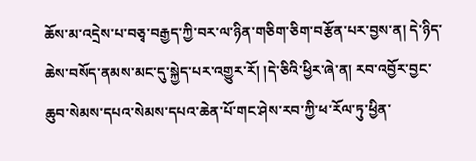ཆོས་མ་འདྲེས་པ་བཅྭ་བརྒྱད་ཀྱི་བར་ལ་ཉིན་གཅིག་ཅིག་བརྩོན་པར་བྱས་ན། དེ་ཉིད་ཆེས་བསོད་ནམས་མང་དུ་སྐྱེད་པར་འགྱུར་རོ། །དེ་ཅིའི་ཕྱིར་ཞེ་ན། རབ་འབྱོར་བྱང་ཆུབ་སེམས་དཔའ་སེམས་དཔའ་ཆེན་པོ་གང་ཤེས་རབ་ཀྱི་ཕ་རོལ་ཏུ་ཕྱིན་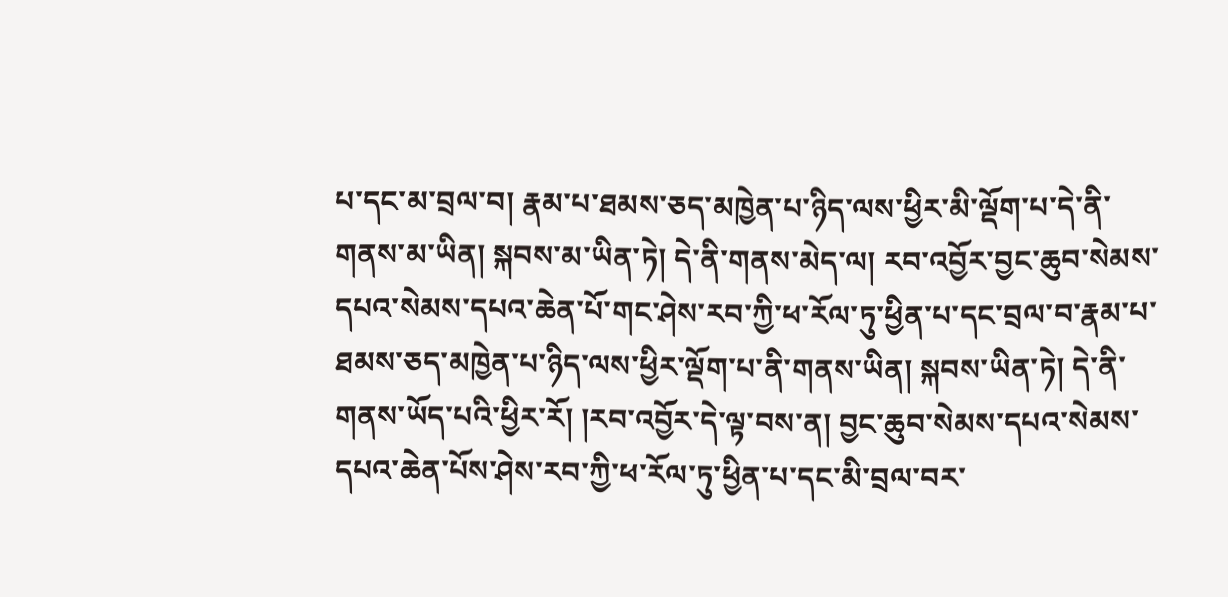པ་དང་མ་བྲལ་བ། རྣམ་པ་ཐམས་ཅད་མཁྱེན་པ་ཉིད་ལས་ཕྱིར་མི་ལྡོག་པ་དེ་ནི་གནས་མ་ཡིན། སྐབས་མ་ཡིན་ཏེ། དེ་ནི་གནས་མེད་ལ། རབ་འབྱོར་བྱང་ཆུབ་སེམས་དཔའ་སེམས་དཔའ་ཆེན་པོ་གང་ཤེས་རབ་ཀྱི་ཕ་རོལ་ཏུ་ཕྱིན་པ་དང་བྲལ་བ་རྣམ་པ་ཐམས་ཅད་མཁྱེན་པ་ཉིད་ལས་ཕྱིར་ལྡོག་པ་ནི་གནས་ཡིན། སྐབས་ཡིན་ཏེ། དེ་ནི་གནས་ཡོད་པའི་ཕྱིར་རོ། །རབ་འབྱོར་དེ་ལྟ་བས་ན། བྱང་ཆུབ་སེམས་དཔའ་སེམས་དཔའ་ཆེན་པོས་ཤེས་རབ་ཀྱི་ཕ་རོལ་ཏུ་ཕྱིན་པ་དང་མི་བྲལ་བར་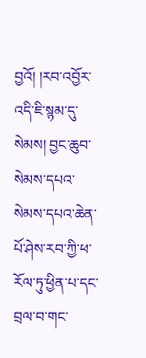བྱའོ། །རབ་འབྱོར་འདི་ཇི་སྙམ་དུ་སེམས། བྱང་ཆུབ་སེམས་དཔའ་སེམས་དཔའ་ཆེན་པོ་ཤེས་རབ་ཀྱི་ཕ་རོལ་ཏུ་ཕྱིན་པ་དང་བྲལ་བ་གང་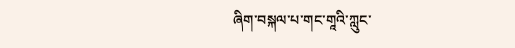ཞིག་བསྐལ་པ་གང་གཱའི་ཀླུང་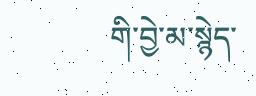གི་བྱེ་མ་སྙེད་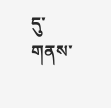དུ་གནས་